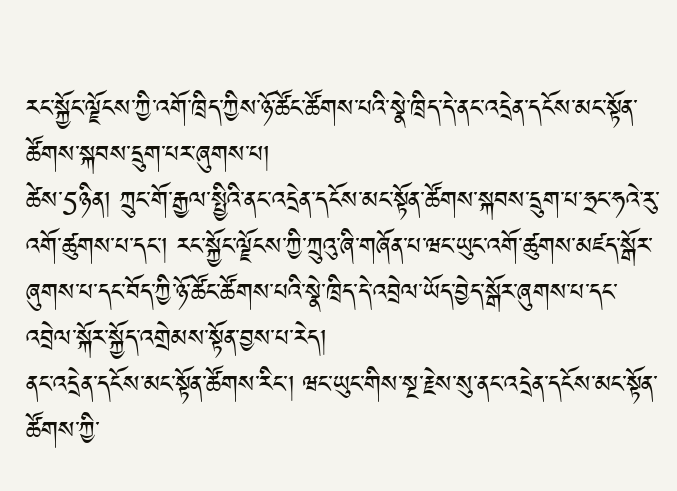རང་སྐྱོང་ལྗོངས་ཀྱི་འགོ་ཁྲིད་ཀྱིས་ཉོ་ཚོང་ཚོགས་པའི་སྣེ་ཁྲིད་དེ་ནང་འདྲེན་དངོས་མང་སྟོན་ཚོགས་སྐབས་དྲུག་པར་ཞུགས་པ།
ཚེས་5ཉིན། ཀྲུང་གོ་རྒྱལ་སྤྱིའི་ནང་འདྲེན་དངོས་མང་སྟོན་ཚོགས་སྐབས་དྲུག་པ་ཧྲང་ཧའེ་རུ་འགོ་ཚུགས་པ་དང་། རང་སྐྱོང་ལྗོངས་ཀྱི་ཀྲུའུ་ཞི་གཞོན་པ་ཝང་ཡུང་འགོ་ཚུགས་མཛད་སྒོར་ཞུགས་པ་དང་བོད་ཀྱི་ཉོ་ཚོང་ཚོགས་པའི་སྣེ་ཁྲིད་དེ་འབྲེལ་ཡོད་བྱེད་སྒོར་ཞུགས་པ་དང་འབྲེལ་སྐོར་སྐྱོད་འགྲེམས་སྟོན་བྱས་པ་རེད།
ནང་འདྲེན་དངོས་མང་སྟོན་ཚོགས་རིང་། ཝང་ཡུང་གིས་སྔ་རྗེས་སུ་ནང་འདྲེན་དངོས་མང་སྟོན་ཚོགས་ཀྱི་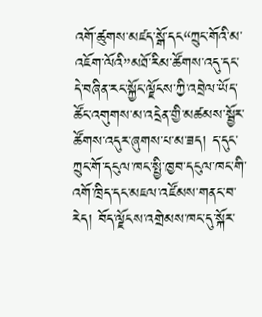འགོ་ཚུགས་མཛད་སྒོ་དང“ཀྲུང་གོའི་མ་འཇོག་ལོའི”མཐོ་རིམ་ཚོགས་འདུ་དང་དེ་བཞིན་རང་སྐྱོང་ལྗོངས་ཀྱི་འབྲེལ་ཡོད་ཚོང་འགུགས་མ་འདྲེན་གྱི་མཚམས་སྦྱོར་ཚོགས་འདུར་ཞུགས་པ་མ་ཟད། ད་དུང་ཀྲུང་གོ་དངུལ་ཁང་སྤྱི་ཁྱབ་དངུལ་ཁང་གི་འགོ་ཁྲིད་དང་མཇལ་འཛོམས་གནང་བ་རེད། བོད་ལྗོངས་འགྲེམས་ཁང་དུ་སྐོར་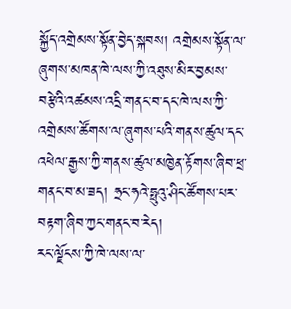སྐྱོད་འགྲེམས་སྟོན་བྱེད་སྐབས། འགྲེམས་སྟོན་ལ་ཞུགས་མཁན་ཁེ་ལས་ཀྱི་འཐུས་མིར་བྱམས་བརྩེའི་འཚམས་འདྲི་གནང་བ་དང་ཁེ་ལས་ཀྱི་འགྲེམས་ཚོགས་ལ་ཞུགས་པའི་གནས་ཚུལ་དང་འཕེལ་རྒྱས་ཀྱི་གནས་ཚུལ་མཁྱེན་རྟོགས་ཞིབ་ཕྲ་གནང་བ་མ་ཟད། ཧྲང་ཧའེ་ཧྥུའུ་ཤིང་ཚོགས་པར་བརྟག་ཞིབ་ཀྱང་གནང་བ་རེད།
རང་ལྗོངས་ཀྱི་ཁེ་ལས་ལ་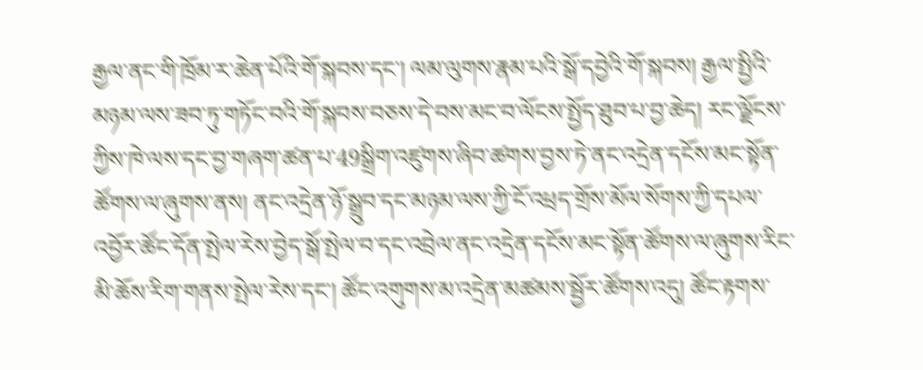རྒྱལ་ནང་གི་ཁྲོམ་ར་ཆེན་པོའི་གོ་སྐབས་དང་། ལམ་ལུགས་རྣམ་པའི་སྒོ་དབྱེའི་གོ་སྐབས། རྒྱལ་སྤྱིའི་མཉམ་ལས་ཟབ་ཏུ་གཏོང་བའི་གོ་སྐབས་བཅས་དེ་བས་མང་བ་ལོངས་སྤྱོད་ཐུབ་པ་བྱ་ཆེད། རང་ལྗོངས་ཀྱིས་ཁེ་ལས་དང་བྱ་གཞག་ཚན་པ་49སྒྲིག་འཛུགས་ཞིབ་ཚགས་བྱས་ཏེ་ནང་འདྲེན་དངོས་མང་སྟོན་ཚོགས་ལ་ཞུགས་ནས། ནང་འདྲེན་ཉོ་སྒྲུབ་དང་མཉམ་ལས་ཀྱི་ངོ་འཕྲད་གྲོས་མོལ་སོགས་ཀྱི་དཔལ་འབྱོར་ཚོང་དོན་སྤེལ་རེས་བྱེད་སྒོ་སྤེལ་བ་དང་འབྲེལ་ནང་འདྲེན་དངོས་མང་སྟོན་ཚོགས་ལ་ཞུགས་རིང་མི་ཆོས་རིག་གནས་སྤེལ་རེས་དང་། ཚོང་འགུགས་མ་འདྲེན་མཚམས་སྦྱོར་ཚོགས་འདུ། ཚོང་རྟགས་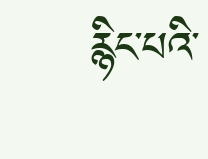རྙིང་པའི་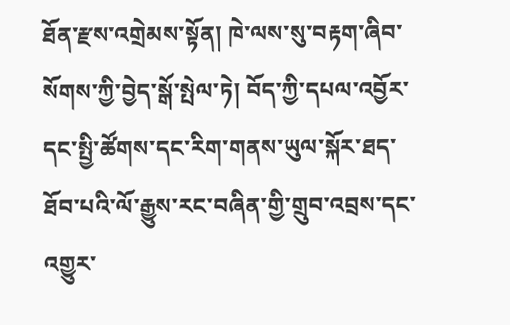ཐོན་རྫས་འགྲེམས་སྟོན། ཁེ་ལས་སུ་བརྟག་ཞིབ་སོགས་ཀྱི་བྱེད་སྒོ་སྤེལ་ཏེ། བོད་ཀྱི་དཔལ་འབྱོར་དང་སྤྱི་ཚོགས་དང་རིག་གནས་ཡུལ་སྐོར་ཐད་ཐོབ་པའི་ལོ་རྒྱུས་རང་བཞིན་གྱི་གྲུབ་འབྲས་དང་འགྱུར་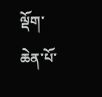ལྡོག་ཆེན་པོ་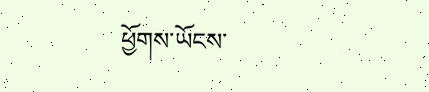ཕྱོགས་ཡོངས་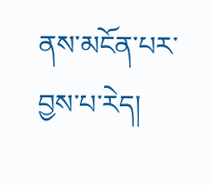ནས་མངོན་པར་བྱས་པ་རེད།